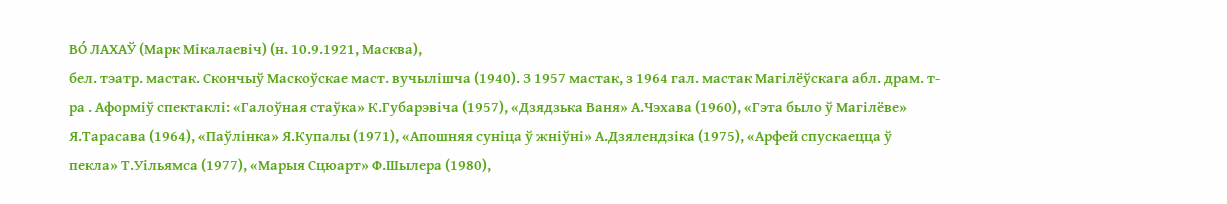ВО́ ЛАХАЎ (Марк Мікалаевіч) (н. 10.9.1921, Масква),
бел. тэатр. мастак. Скончыў Маскоўскае маст. вучылішча (1940). З 1957 мастак, з 1964 гал. мастак Магілёўскага абл. драм. т-ра . Аформіў спектаклі: «Галоўная стаўка» К.Губарэвіча (1957), «Дзядзька Ваня» А.Чэхава (1960), «Гэта было ў Магілёве» Я.Тарасава (1964), «Паўлінка» Я.Купалы (1971), «Апошняя суніца ў жніўні» А.Дзялендзіка (1975), «Арфей спускаецца ў пекла» Т.Уільямса (1977), «Марыя Сцюарт» Ф.Шылера (1980),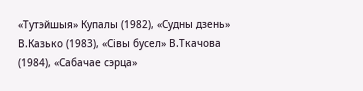«Тутэйшыя» Купалы (1982), «Судны дзень» В.Казько (1983), «Сівы бусел» В.Ткачова (1984), «Сабачае сэрца»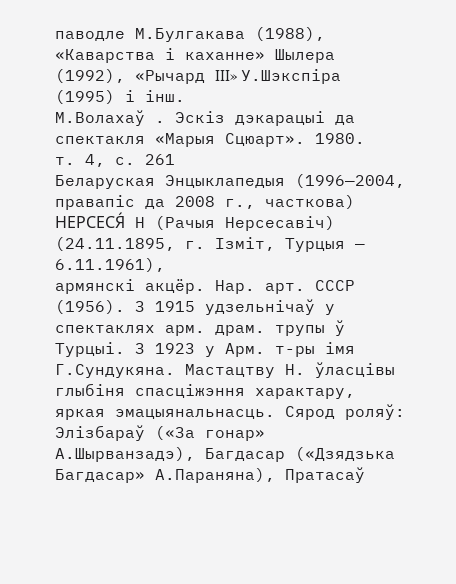паводле М.Булгакава (1988), «Каварства і каханне» Шылера (1992), «Рычард III» У.Шэкспіра (1995) і інш.
М.Волахаў . Эскіз дэкарацыі да спектакля «Марыя Сцюарт». 1980.
т. 4, с. 261
Беларуская Энцыклапедыя (1996—2004, правапіс да 2008 г., часткова)
НЕРСЕСЯ́ Н (Рачыя Нерсесавіч) (24.11.1895, г. Ізміт, Турцыя — 6.11.1961),
армянскі акцёр. Нар. арт. СССР (1956). З 1915 удзельнічаў у спектаклях арм. драм. трупы ў Турцыі. З 1923 у Арм. т-ры імя Г.Сундукяна. Мастацтву Н. ўласцівы глыбіня спасціжэння характару, яркая эмацыянальнасць. Сярод роляў: Элізбараў («За гонар» А.Шырванзадэ), Багдасар («Дзядзька Багдасар» А.Параняна), Пратасаў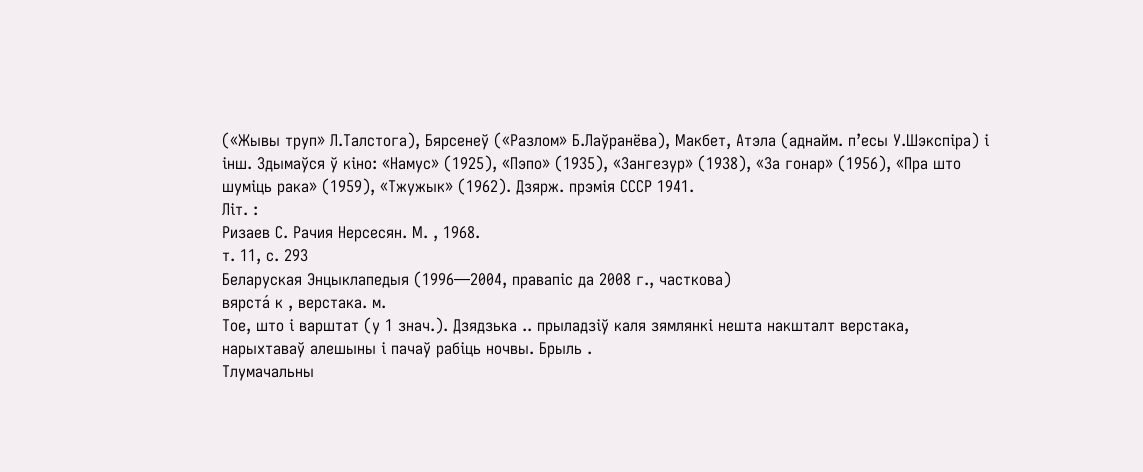(«Жывы труп» Л.Талстога), Бярсенеў («Разлом» Б.Лаўранёва), Макбет, Атэла (аднайм. п’есы У.Шэкспіра) і інш. Здымаўся ў кіно: «Намус» (1925), «Пэпо» (1935), «Зангезур» (1938), «За гонар» (1956), «Пра што шуміць рака» (1959), «Тжужык» (1962). Дзярж. прэмія СССР 1941.
Літ. :
Ризаев С. Рачия Нерсесян. М. , 1968.
т. 11, с. 293
Беларуская Энцыклапедыя (1996—2004, правапіс да 2008 г., часткова)
вярста́ к , верстака. м.
Тое, што і варштат (у 1 знач.). Дзядзька .. прыладзіў каля зямлянкі нешта накшталт верстака, нарыхтаваў алешыны і пачаў рабіць ночвы. Брыль .
Тлумачальны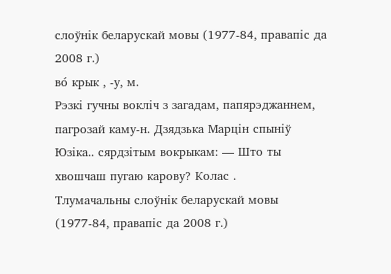слоўнік беларускай мовы (1977-84, правапіс да 2008 г.)
во́ крык , ‑у, м.
Рэзкі гучны вокліч з загадам, папярэджаннем, пагрозай каму‑н. Дзядзька Марцін спыніў Юзіка.. сярдзітым вокрыкам: — Што ты хвошчаш пугаю карову? Колас .
Тлумачальны слоўнік беларускай мовы (1977-84, правапіс да 2008 г.)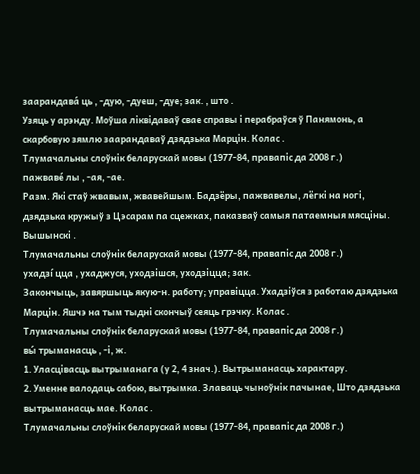заарандава́ ць , ‑дую, ‑дуеш, ‑дуе; зак. , што .
Узяць у арэнду. Моўша ліквідаваў свае справы і перабраўся ў Панямонь, а скарбовую зямлю заарандаваў дзядзька Марцін. Колас .
Тлумачальны слоўнік беларускай мовы (1977-84, правапіс да 2008 г.)
пажваве́ лы , ‑ая, ‑ае.
Разм. Які стаў жвавым, жвавейшым. Бадзёры, пажвавелы, лёгкі на ногі, дзядзька кружыў з Цэсарам па сцежках, паказваў самыя патаемныя мясціны. Вышынскі .
Тлумачальны слоўнік беларускай мовы (1977-84, правапіс да 2008 г.)
ухадзі́ цца , ухаджуся, уходзішся, уходзіцца; зак.
Закончыць, завяршыць якую‑н. работу; управіцца. Ухадзіўся з работаю дзядзька Марцін. Яшчэ на тым тыдні скончыў сеяць грэчку. Колас .
Тлумачальны слоўнік беларускай мовы (1977-84, правапіс да 2008 г.)
вы́ трыманасць , ‑і, ж.
1. Уласцівасць вытрыманага (у 2, 4 знач.). Вытрыманасць характару.
2. Уменне валодаць сабою, вытрымка. Злаваць чыноўнік пачынае, Што дзядзька вытрыманасць мае. Колас .
Тлумачальны слоўнік беларускай мовы (1977-84, правапіс да 2008 г.)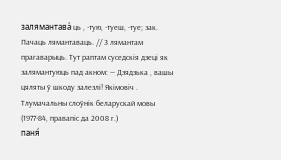залямантава́ ць , ‑тую, ‑туеш, ‑туе; зак.
Пачаць лямантаваць. // З лямантам прагаварыць. Тут раптам суседскія дзеці як залямантуюць пад акном: — Дзядзька , вашы цяляты ў шкоду залезлі! Якімовіч .
Тлумачальны слоўнік беларускай мовы (1977-84, правапіс да 2008 г.)
паня́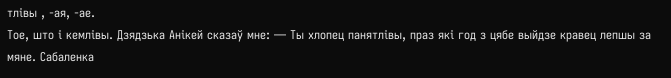тлівы , ‑ая, ‑ае.
Тое, што і кемлівы. Дзядзька Анікей сказаў мне: — Ты хлопец панятлівы, праз які год з цябе выйдзе кравец лепшы за мяне. Сабаленка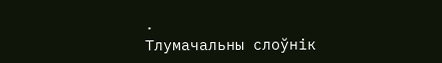.
Тлумачальны слоўнік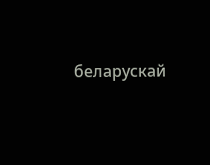беларускай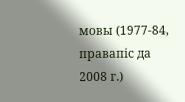мовы (1977-84, правапіс да 2008 г.)